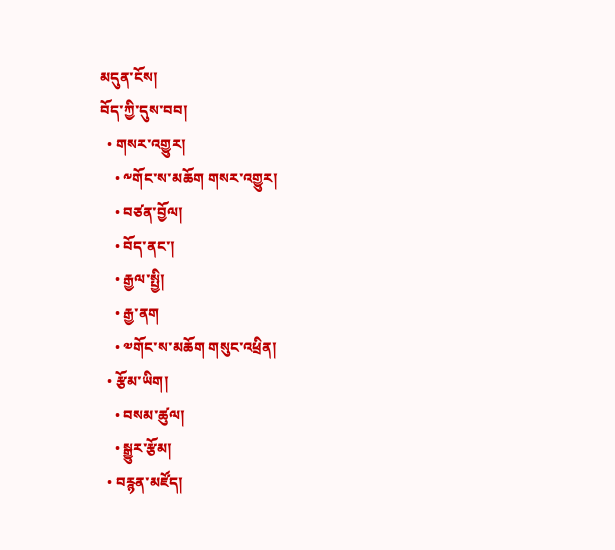མདུན་ངོས།
བོད་ཀྱི་དུས་བབ།
  • གསར་འགྱུར།
    • ༸གོང་ས་མཆོག གསར་འགྱུར།
    • བཙན་བྱོལ།
    • བོད་ནང་།
    • རྒྱལ་སྤྱི།
    • རྒྱ་ནག
    • ༧གོང་ས་མཆོག གསུང་འཕྲིན།
  • རྩོམ་ཡིག།
    • བསམ་ཚུལ།
    • སྒྱུར་རྩོམ།
  • བརྙན་མཛོད།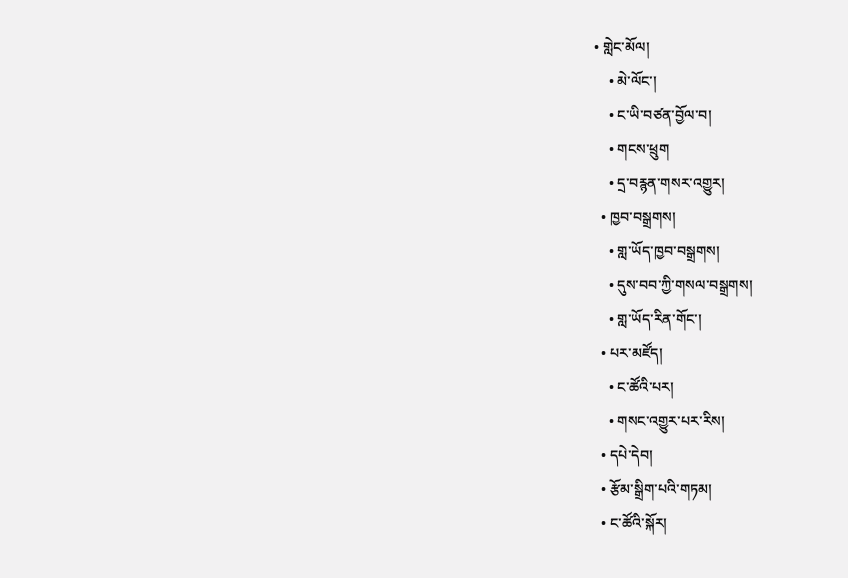• གླེང་མོལ།
    • མེ་ལོང་།
    • ང་ཡི་བཙན་བྱོལ་བ།
    • གངས་ཕྲུག
    • དྲ་བརྙན་གསར་འགྱུར།
  • ཁྱབ་བསྒྲགས།
    • གླ་ཡོད་ཁྱབ་བསྒྲགས།
    • དུས་བབ་ཀྱི་གསལ་བསྒྲགས།
    • གླ་ཡོད་རིན་གོང་།
  • པར་མཛོད།
    • ང་ཚོའི་པར།
    • གསང་འགྱུར་པར་རིས།
  • དཔེ་དེབ།
  • རྩོམ་སྒྲིག་པའི་གཏམ།
  • ང་ཚོའི་སྐོར།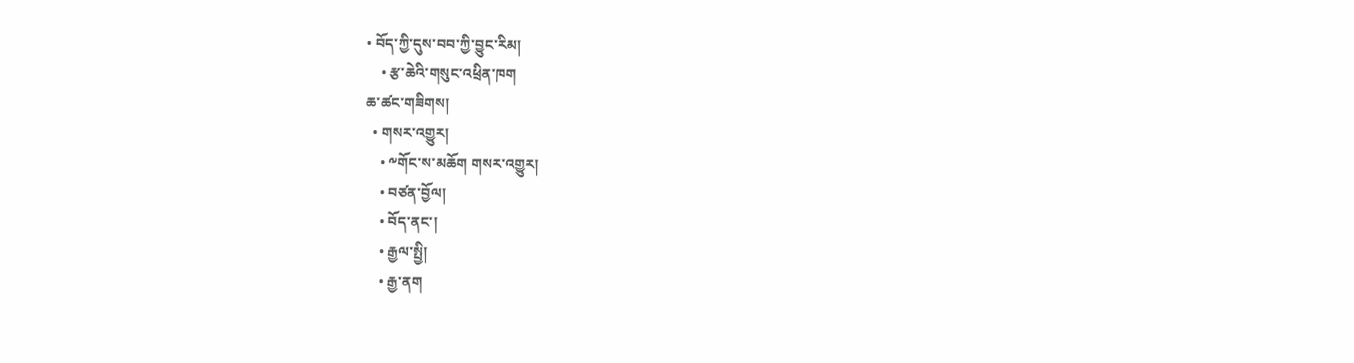• བོད་ཀྱི་དུས་བབ་ཀྱི་བྱུང་རིམ།
    • རྩ་ཆེའི་གསུང་འཕྲིན་ཁག
ཆ་ཚང་གཟིགས།
  • གསར་འགྱུར།
    • ༸གོང་ས་མཆོག གསར་འགྱུར།
    • བཙན་བྱོལ།
    • བོད་ནང་།
    • རྒྱལ་སྤྱི།
    • རྒྱ་ནག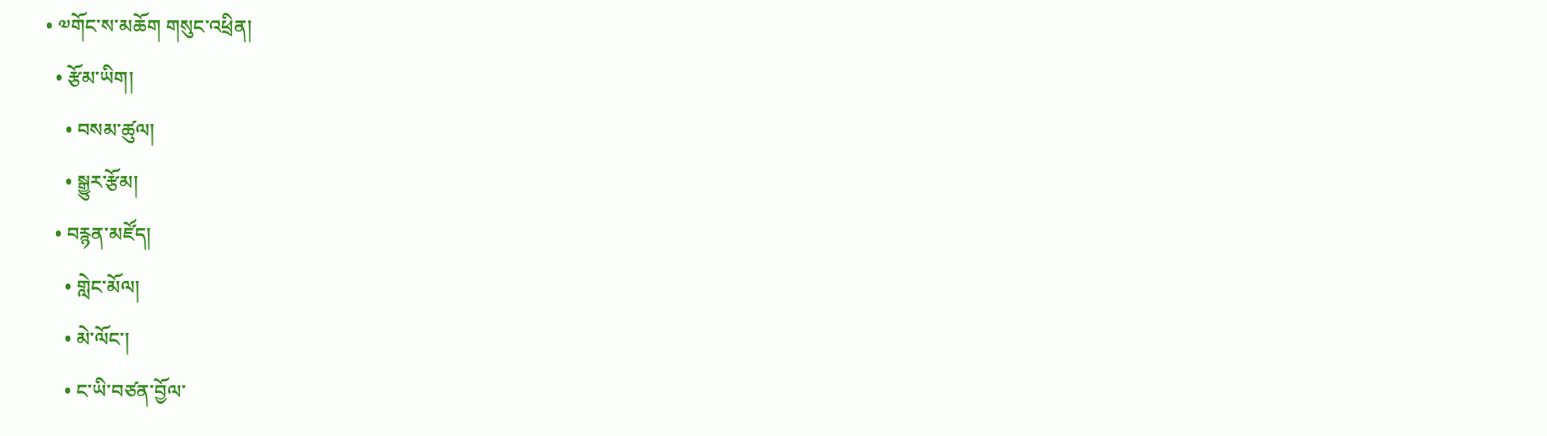• ༧གོང་ས་མཆོག གསུང་འཕྲིན།
  • རྩོམ་ཡིག།
    • བསམ་ཚུལ།
    • སྒྱུར་རྩོམ།
  • བརྙན་མཛོད།
    • གླེང་མོལ།
    • མེ་ལོང་།
    • ང་ཡི་བཙན་བྱོལ་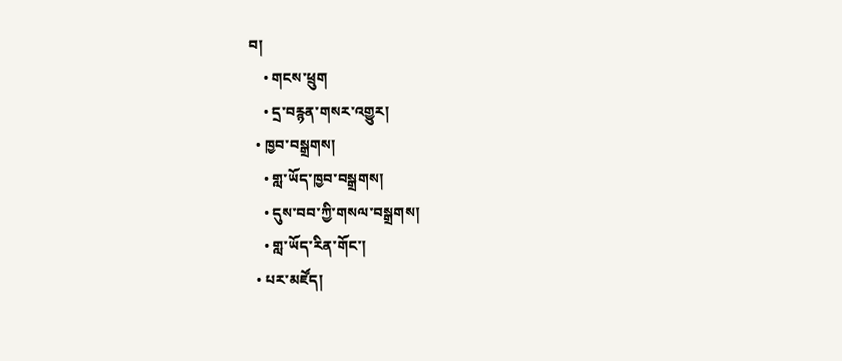བ།
    • གངས་ཕྲུག
    • དྲ་བརྙན་གསར་འགྱུར།
  • ཁྱབ་བསྒྲགས།
    • གླ་ཡོད་ཁྱབ་བསྒྲགས།
    • དུས་བབ་ཀྱི་གསལ་བསྒྲགས།
    • གླ་ཡོད་རིན་གོང་།
  • པར་མཛོད།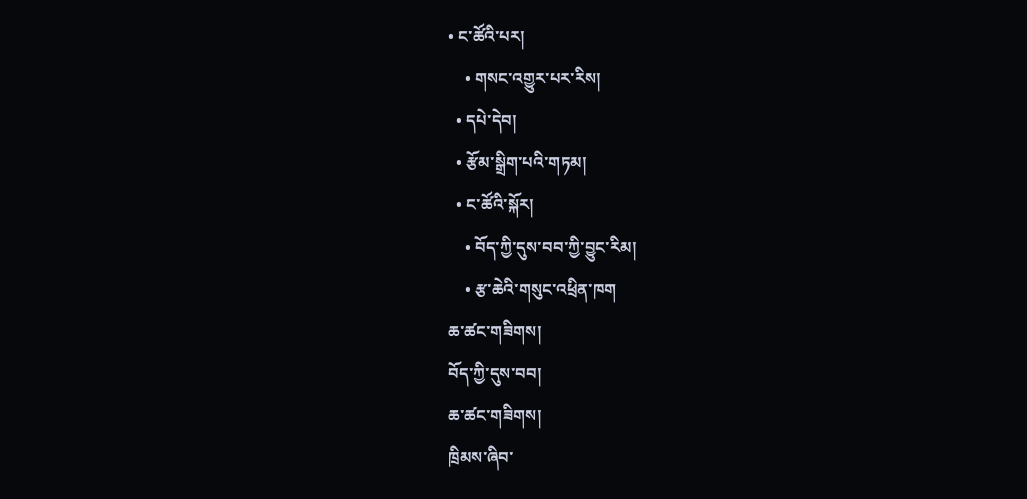• ང་ཚོའི་པར།
    • གསང་འགྱུར་པར་རིས།
  • དཔེ་དེབ།
  • རྩོམ་སྒྲིག་པའི་གཏམ།
  • ང་ཚོའི་སྐོར།
    • བོད་ཀྱི་དུས་བབ་ཀྱི་བྱུང་རིམ།
    • རྩ་ཆེའི་གསུང་འཕྲིན་ཁག
ཆ་ཚང་གཟིགས།
བོད་ཀྱི་དུས་བབ།
ཆ་ཚང་གཟིགས།
ཁྲིམས་ཞིབ་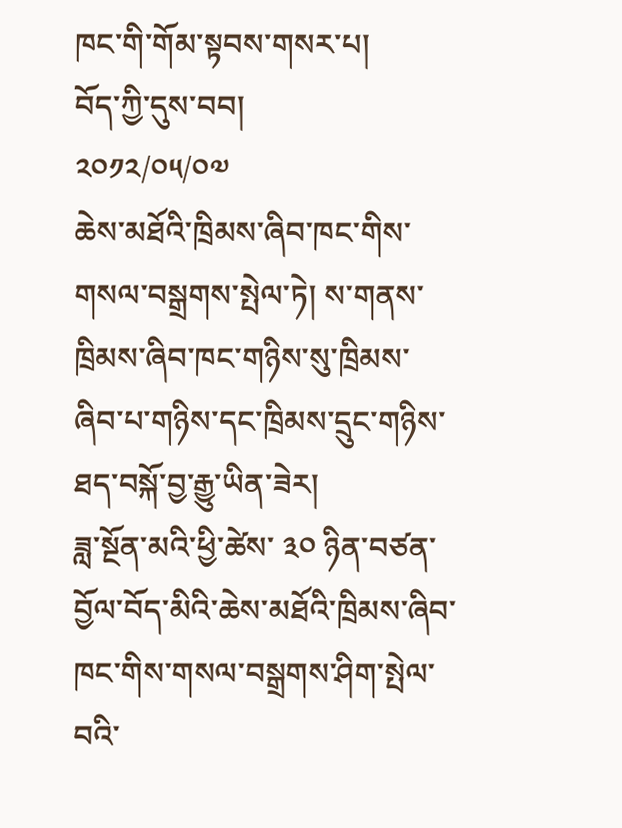ཁང་གི་གོམ་སྟབས་གསར་པ།
བོད་ཀྱི་དུས་བབ།
༢༠༡༢/༠༥/༠༧
ཆེས་མཐོའི་ཁྲིམས་ཞིབ་ཁང་གིས་གསལ་བསྒྲགས་སྤེལ་ཏེ། ས་གནས་ཁྲིམས་ཞིབ་ཁང་གཉིས་སུ་ཁྲིམས་ཞིབ་པ་གཉིས་དང་ཁྲིམས་དྲུང་གཉིས་ཐད་བསྐོ་བྱ་རྒྱུ་ཡིན་ཟེར།
ཟླ་སྔོན་མའི་ཕྱི་ཚེས་ ༣༠ ཉིན་བཙན་བྱོལ་བོད་མིའི་ཆེས་མཐོའི་ཁྲིམས་ཞིབ་ཁང་གིས་གསལ་བསྒྲགས་ཤིག་སྤེལ་བའི་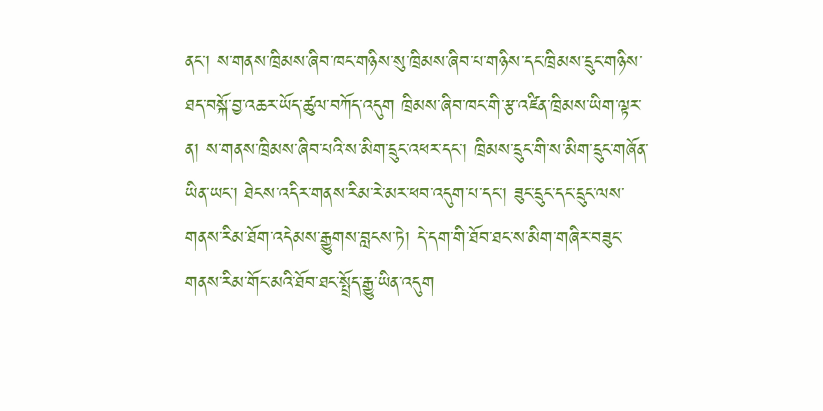ནང་། ས་གནས་ཁྲིམས་ཞིབ་ཁང་གཉིས་སུ་ཁྲིམས་ཞིབ་པ་གཉིས་དང་ཁྲིམས་དྲུང་གཉིས་ཐད་བསྐོ་བྱ་འཆར་ཡོད་ཚུལ་བཀོད་འདུག ཁྲིམས་ཞིབ་ཁང་གི་རྩ་འཛིན་ཁྲིམས་ཡིག་ལྟར་ན། ས་གནས་ཁྲིམས་ཞིབ་པའི་ས་མིག་དྲུང་འཕར་དང་། ཁྲིམས་དྲུང་གི་ས་མིག་དྲུང་གཞོན་ཡིན་ཡང་། ཐེངས་འདིར་གནས་རིམ་རེ་མར་ཕབ་འདུག་པ་དང་། ཟུང་དྲུང་དང་དྲུང་ལས་གནས་རིམ་ཐོག་འདེམས་རྒྱུགས་བླངས་ཏེ། དེ་དག་གི་ཐོབ་ཐང་ས་མིག་གཞིར་བཟུང་གནས་རིམ་གོང་མའི་ཐོབ་ཐང་སྤྲོད་རྒྱུ་ཡིན་འདུག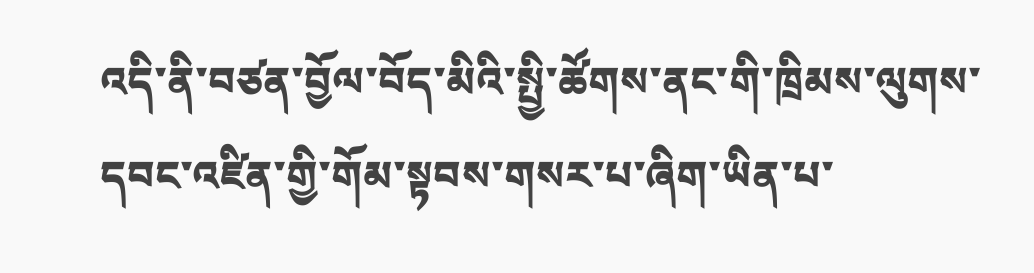འདི་ནི་བཙན་བྱོལ་བོད་མིའི་སྤྱི་ཚོགས་ནང་གི་ཁྲིམས་ལུགས་དབང་འཛིན་གྱི་གོམ་སྟབས་གསར་པ་ཞིག་ཡིན་པ་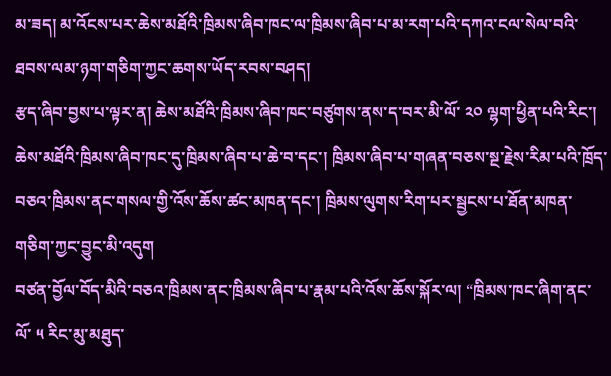མ་ཟད། མ་འོངས་པར་ཆེས་མཐོའི་ཁྲིམས་ཞིབ་ཁང་ལ་ཁྲིམས་ཞིབ་པ་མ་རག་པའི་དཀའ་ངལ་སེལ་བའི་ཐབས་ལམ་ཉག་གཅིག་ཀྱང་ཆགས་ཡོད་རབས་བཤད།
རྩད་ཞིབ་བྱས་པ་ལྟར་ན། ཆེས་མཐོའི་ཁྲིམས་ཞིབ་ཁང་བཙུགས་ནས་ད་བར་མི་ལོ་ ༢༠ ལྷག་ཕྱིན་པའི་རིང་། ཆེས་མཐོའི་ཁྲིམས་ཞིབ་ཁང་དུ་ཁྲིམས་ཞིབ་པ་ཆེ་བ་དང་། ཁྲིམས་ཞིབ་པ་གཞན་བཅས་སྔ་རྗེས་རིམ་པའི་ཁྲོད་བཅའ་ཁྲིམས་ནང་གསལ་གྱི་འོས་ཆོས་ཚང་མཁན་དང་། ཁྲིམས་ལུགས་རིག་པར་སྦྱངས་པ་ཐོན་མཁན་གཅིག་ཀྱང་བྱུང་མི་འདུག
བཙན་བྱོལ་བོད་མིའི་བཅའ་ཁྲིམས་ནང་ཁྲིམས་ཞིབ་པ་རྣམ་པའི་འོས་ཆོས་སྐོར་ལ། “ཁྲིམས་ཁང་ཞིག་ནང་ལོ་ ༥ རིང་མུ་མཐུད་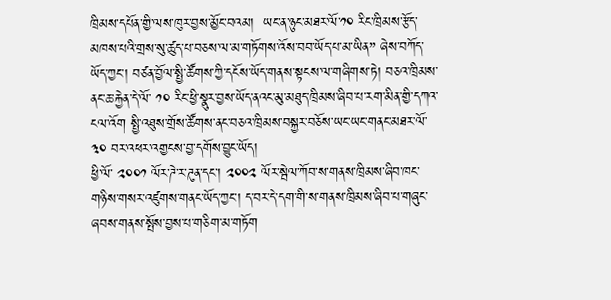ཁྲིམས་དཔོན་གྱི་ལས་ཁུར་བྱས་མྱོང་བའམ།  ཡང་ན་ཉུང་མཐར་ལོ་༡༠ རིང་ཁྲིམས་རྩོད་མཁས་པའི་གྲས་སུ་ཚུད་པ་བཅས་ལ་མ་གཏོགས་འོས་བབ་ཡོད་པ་མ་ཡིན” ཞེས་བཀོད་ཡོད་ཀྱང་། བཙན་བྱོལ་སྤྱི་ཚོགས་ཀྱི་དངོས་ཡོད་གནས་སྟངས་ལ་གཞིགས་ཏེ། བཅའ་ཁྲིམས་ནང་ཆ་རྐྱེན་དེ་ལོ་ ༡༠ རིང་ཕྱི་སྣུར་བྱས་ཡོད་ནའང་མུ་མཐུད་ཁྲིམས་ཞིབ་པ་རག་མིན་གྱི་དཀའ་ངལ་འོག སྤྱི་འཐུས་གྲོས་ཚོགས་ནང་བཅའ་ཁྲིམས་བསྐྱར་བཅོས་ཡང་ཡང་གནང་མཐར་ལོ་ ༣༠ བར་འཕར་འགྱངས་བྱ་དགོས་བྱུང་ཡོད།
ཕྱི་ལོ་ ༢༠༠༡ ལོར་ཌེ་ར་ཌུན་དང་། ༢༠༠༢ ལོར་སྦེལ་ཀོབ་ས་གནས་ཁྲིམས་ཞིབ་ཁང་གཉིས་གསར་འཛུགས་གནང་ཡོད་ཀྱང་། ད་བར་དེ་དག་གི་ས་གནས་ཁྲིམས་ཞིབ་པ་གཞུང་ཞབས་གནས་སྤོས་བྱས་པ་གཅིག་མ་གཏོག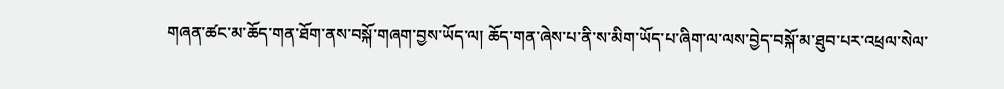གཞན་ཚང་མ་ཆོད་གན་ཐོག་ནས་བསྐོ་གཞག་བྱས་ཡོད་ལ། ཆོད་གན་ཞེས་པ་ནི་ས་མིག་ཡོད་པ་ཞིག་ལ་ལས་བྱེད་བསྐོ་མ་ཐུབ་པར་འཕྲལ་སེལ་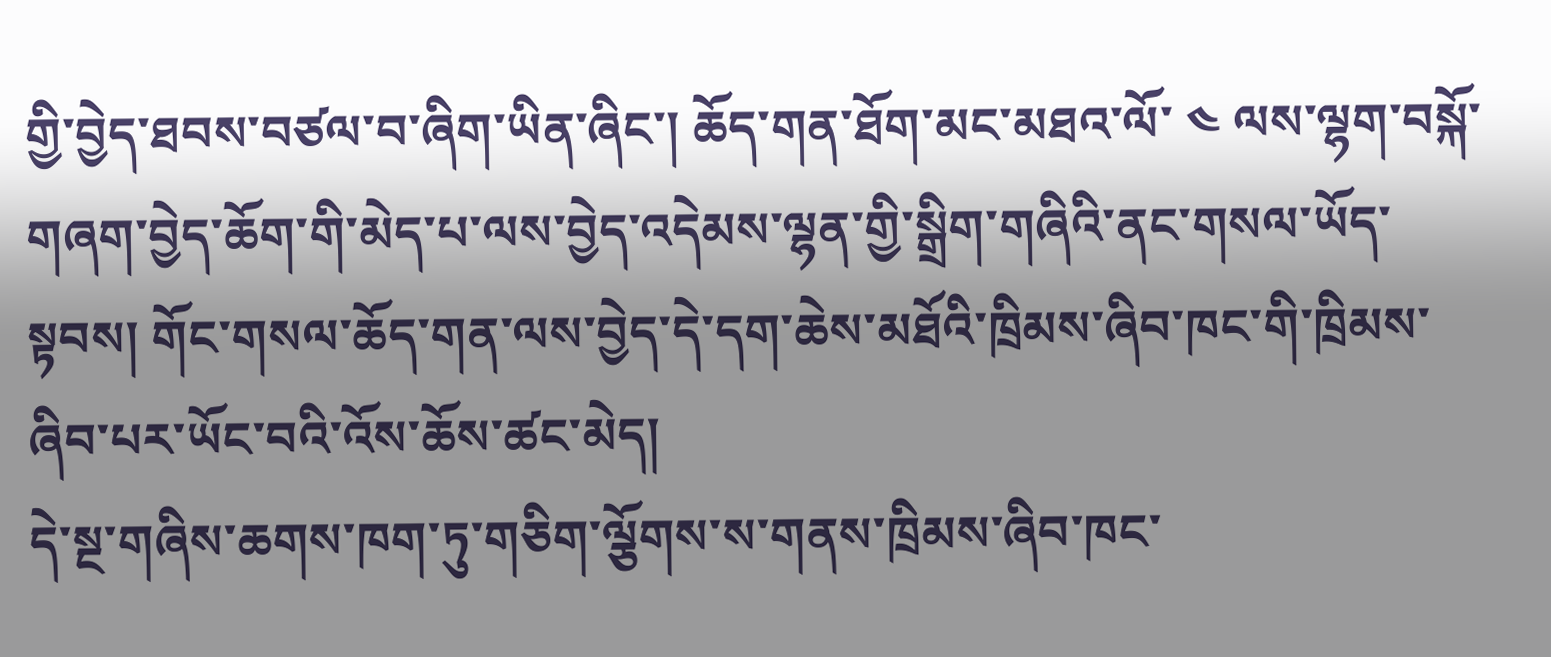གྱི་བྱེད་ཐབས་བཙལ་བ་ཞིག་ཡིན་ཞིང་། ཆོད་གན་ཐོག་མང་མཐའ་ལོ་ ༤ ལས་ལྷག་བསྐོ་གཞག་བྱེད་ཆོག་གི་མེད་པ་ལས་བྱེད་འདེམས་ལྷན་གྱི་སྒྲིག་གཞིའི་ནང་གསལ་ཡོད་སྟབས། གོང་གསལ་ཆོད་གན་ལས་བྱེད་དེ་དག་ཆེས་མཐོའི་ཁྲིམས་ཞིབ་ཁང་གི་ཁྲིམས་ཞིབ་པར་ཡོང་བའི་འོས་ཆོས་ཚང་མེད།
དེ་སྔ་གཞིས་ཆགས་ཁག་ཏུ་གཅིག་ལྕོགས་ས་གནས་ཁྲིམས་ཞིབ་ཁང་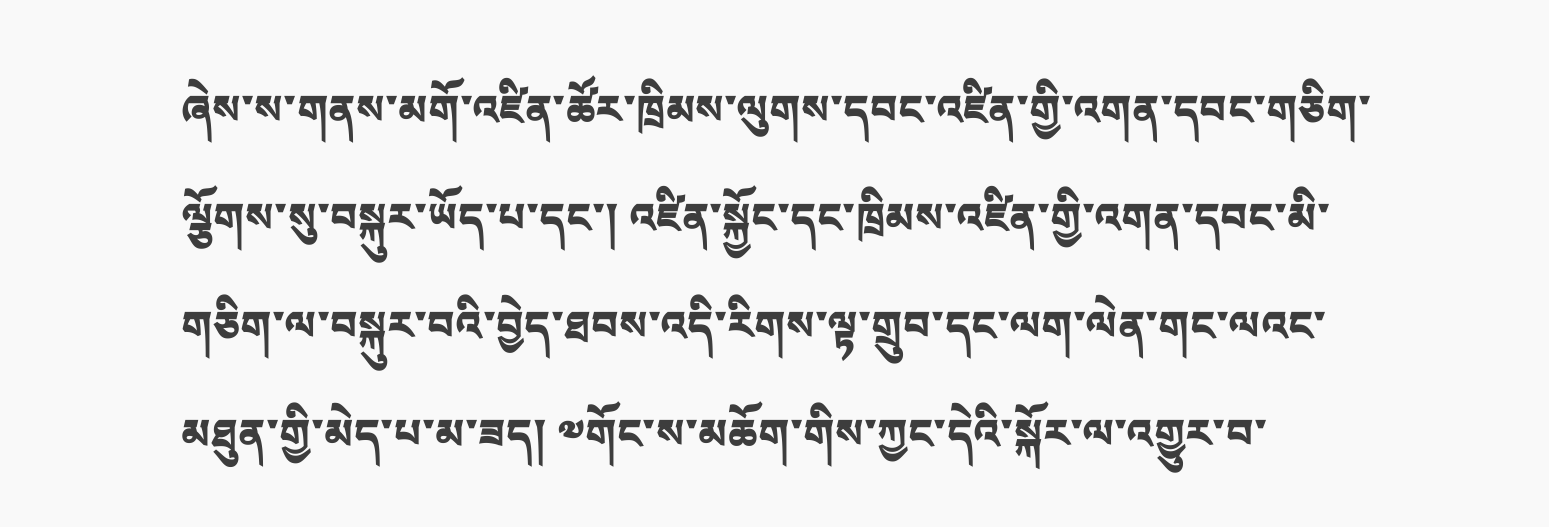ཞེས་ས་གནས་མགོ་འཛིན་ཚོར་ཁྲིམས་ལུགས་དབང་འཛིན་གྱི་འགན་དབང་གཅིག་ལྕོགས་སུ་བསྐུར་ཡོད་པ་དང་། འཛིན་སྐྱོང་དང་ཁྲིམས་འཛིན་གྱི་འགན་དབང་མི་གཅིག་ལ་བསྐུར་བའི་བྱེད་ཐབས་འདི་རིགས་ལྟ་གྲུབ་དང་ལག་ལེན་གང་ལའང་མཐུན་གྱི་མེད་པ་མ་ཟད། ༧གོང་ས་མཆོག་གིས་ཀྱང་དེའི་སྐོར་ལ་འགྱུར་བ་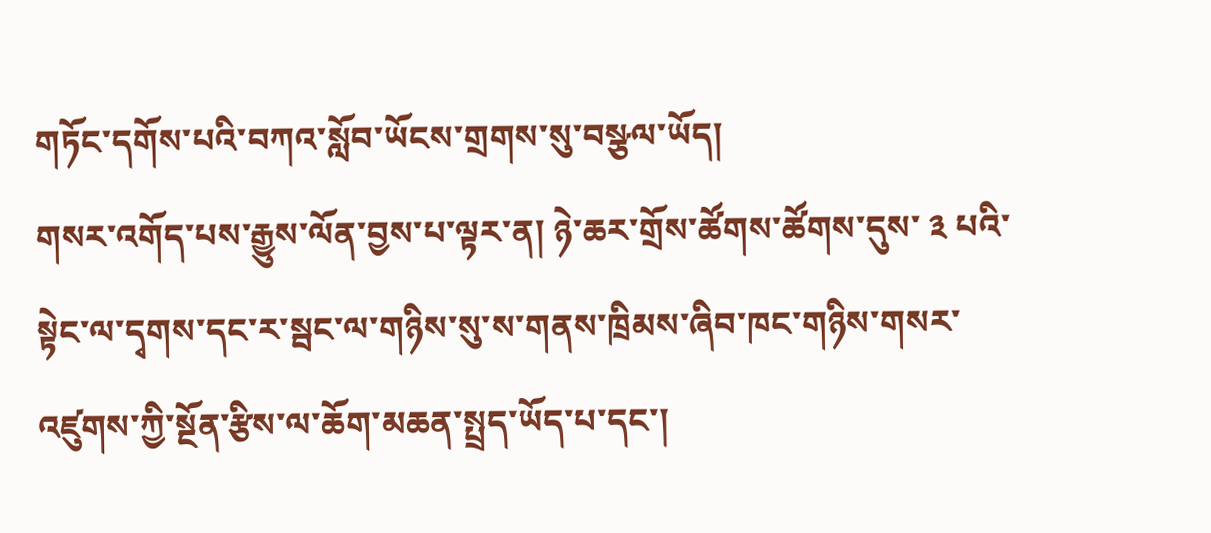གཏོང་དགོས་པའི་བཀའ་སློབ་ཡོངས་གྲགས་སུ་བསྩལ་ཡོད།
གསར་འགོད་པས་རྒྱུས་ལོན་བྱས་པ་ལྟར་ན། ཉེ་ཆར་གྲོས་ཚོགས་ཚོགས་དུས་ ༣ པའི་སྟེང་ལ་དྭགས་དང་ར་སྦང་ལ་གཉིས་སུ་ས་གནས་ཁྲིམས་ཞིབ་ཁང་གཉིས་གསར་འཛུགས་ཀྱི་སྔོན་རྩིས་ལ་ཆོག་མཆན་སྤྲད་ཡོད་པ་དང་།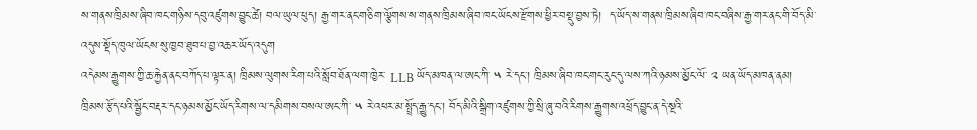ས་གནས་ཁྲིམས་ཞིབ་ཁང་གཉིས་དབུ་འཛུགས་བྱུང་ཚེ། བལ་ཡུལ་ཕུད། རྒྱ་གར་ནང་གཅིག་ལྕོགས་ས་གནས་ཁྲིམས་ཞིབ་ཁང་ཡོངས་རྫོགས་ཕྱིར་བསྡུ་བྱས་ཏེ།  ད་ཡོད་ས་གནས་ཁྲིམས་ཞིབ་ཁང་བཞིས་རྒྱ་གར་ནང་གི་བོད་མི་འདུས་སྡོད་ཁུལ་ཡོངས་སུ་ཁྱབ་ཐུབ་པ་བྱ་འཆར་ཡོད་འདུག
འདེམས་རྒྱུགས་ཀྱི་ཆ་རྐྱེན་ནང་བཀོད་པ་ལྟར་ན། ཁྲིམས་ལུགས་རིག་པའི་སློབ་ཐོན་ལག་ཁྱེར་ LLB ཡོད་མཁན་ལ་ཨང་ཀི་ ༥ རེ་དང་། ཁྲིམས་ཞིབ་ཁང་གང་རུང་དུ་ལས་ཀའི་ཉམས་མྱོང་ལོ་ ༢ ཡན་ཡོད་མཁན་ནམ། ཁྲིམས་རྩོད་པའི་སྦྱོང་བརྡར་དང་ཉམས་མྱོང་ཡོད་རིགས་ལ་དམིགས་བསལ་ཨང་ཀི་ ༥ རེ་འཕར་མ་སྤྲོད་རྒྱུ་དང་། བོད་མིའི་སྒྲིག་འཛུགས་ཀྱི་སྲི་ཞུ་བའི་རིགས་རྒྱུགས་འཕྲོད་བྱུང་ན་དེ་སྔའི་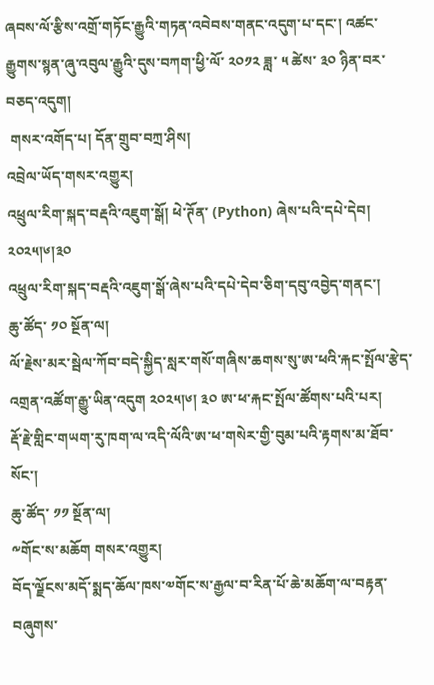ཞབས་ལོ་རྩིས་འགྲོ་གཏོང་རྒྱུའི་གཏན་འབེབས་གནང་འདུག་པ་དང་། འཚང་རྒྱུགས་སྙན་ཞུ་འབུལ་རྒྱུའི་དུས་བཀག་ཕྱི་ལོ་ ༢༠༡༢ ཟླ་ ༥ ཚེས་ ༣༠ ཉིན་བར་བཅད་འདུག།
 གསར་འགོད་པ། དོན་གྲུབ་བཀྲ་ཤིས།
འབྲེལ་ཡོད་གསར་འགྱུར།
འཕྲུལ་རིག་སྐད་བརྡའི་འཇུག་སྒོ། ཕེ་ཊོན་ (Python) ཞེས་པའི་དཔེ་དེབ། ༢༠༢༥།༦།༣༠
འཕྲུལ་རིག་སྐད་བརྡའི་འཇུག་སྒོ་ཞེས་པའི་དཔེ་དེབ་ཅིག་དབུ་འབྱེད་གནང་།
ཆུ་ཚོད་ ༡༠ སྔོན་ལ།
ལོ་རྗེས་མར་སྦེལ་ཀོབ་བདེ་སྐྱིད་སླར་གསོ་གཞིས་ཆགས་སུ་ཨ་ཕའི་རྐང་སྤོལ་རྩེད་འགྲན་འཚོག་རྒྱུ་ཡིན་འདུག ༢༠༢༥།༦། ༣༠ ཨ་ཕ་རྐང་སྤོལ་ཚོགས་པའི་པར།
རྡོ་རྗེ་གླིང་གཡག་རུ་ཁག་ལ་འདི་ལོའི་ཨ་ཕ་གསེར་གྱི་བུམ་པའི་རྟགས་མ་ཐོབ་སོང་།
ཆུ་ཚོད་ ༡༡ སྔོན་ལ།
༸གོང་ས་མཆོག གསར་འགྱུར།
བོད་ལྗོངས་མདོ་སྨད་ཆོལ་ཁས་༧གོང་ས་རྒྱལ་བ་རིན་པོ་ཆེ་མཆོག་ལ་བརྟན་བཞུགས་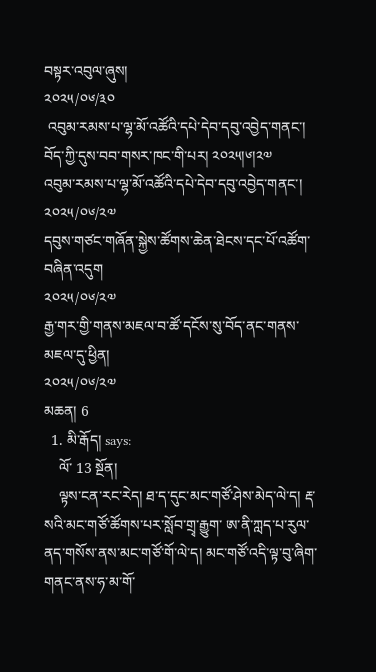བསྟར་འབུལ་ཞུས།
༢༠༢༥/༠༦/༣༠
 འབུམ་རམས་པ་ལྷ་མོ་འཚོའི་དཔེ་དེབ་དབུ་འབྱེད་གནང་། བོད་ཀྱི་དུས་བབ་གསར་ཁང་གི་པར། ༢༠༢༥།༦།༢༧
འབུམ་རམས་པ་ལྷ་མོ་འཚོའི་དཔེ་དེབ་དབུ་འབྱེད་གནང་།
༢༠༢༥/༠༦/༢༧
དབུས་གཙང་གཞོན་སྐྱེས་ཚོགས་ཆེན་ཐེངས་དང་པོ་འཚོག་བཞིན་འདུག
༢༠༢༥/༠༦/༢༧
རྒྱ་གར་གྱི་གནས་མཇལ་བ་ཚོ་དངོས་སུ་བོད་ནང་གནས་མཇལ་དུ་ཕྱིན།
༢༠༢༥/༠༦/༢༧
མཆན། 6
  1. མི་རྒོད། says:
    ལོ་ 13 སྔོན།
    ལྟས་ངན་རང་རེད། ཐ་ད་དུང་མང་གཙོ་ཤེས་མེད་ལེ་ད། རྡ་སའི་མང་གཙོ་ཚོགས་པར་སློབ་གྲྭ་རྒྱུག་ ཨ་ནི་ཀླད་པ་རུལ་ནད་གསོས་ནས་མང་གཙོ་གོ་ལེ་ད། མང་གཙོ་འདི་ལྟ་བུ་ཞིག་གནང་ནས་ཧ་མ་གོ་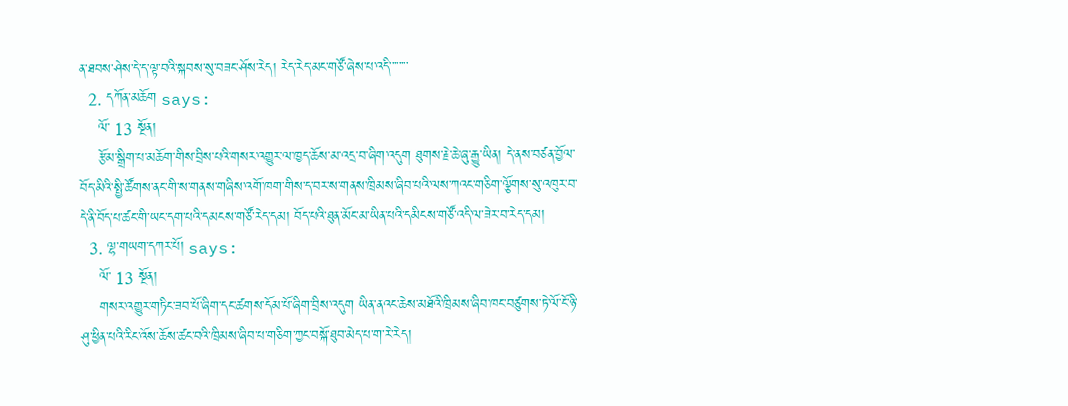ན་ཐབས་ཤེས་དེ་ད་ལྟ་བའི་སྐབས་སུ་བཟང་ཤོས་རེད། རེད་རེད་མང་གཙོ་ཞེས་པ་འདི་་་་་་་་
  2. དཀོན་མཆོག says:
    ལོ་ 13 སྔོན།
    རྩོམ་སྒྲིག་པ་མཆོག་གིས་བྲིས་པའི་གསར་འགྱུར་ལ་ཁྱད་ཆོས་མ་འདྲ་བ་ཞིག་འདུག ཐུགས་རྗེ་ཆེ་ཞུ་རྒྱུ་ཡིན། དེ་ནས་བཙན་བྱོལ་བོད་མིའི་སྤྱི་ཚོགས་ནང་གི་ས་གནས་གཞིས་འགོ་ཁག་གིས་ད་བར་ས་གནས་ཁྲིམས་ཞིབ་པའི་ལས་ཀའང་གཅིག་ལྕོགས་སུ་འཁུར་བ་དེ་ནི་བོད་པ་ཚང་གི་ཡང་དག་པའི་དམངས་གཙོ་རེད་དམ། བོད་པའི་ཐུན་མོང་མ་ཡིན་པའི་དམིངས་གཙོ་འདི་ལ་ཟེར་བ་རེད་དམ།
  3. ལྷ་གཡག་དཀར་པོ། says:
    ལོ་ 13 སྔོན།
    གསར་འགྱུར་གཏིང་ཟབ་པོ་ཞིག་དང་ཚགས་དོམ་པོ་ཞིག་བྲིས་འདུག ཡིན་ནའང་ཆེས་མཐོའི་ཁྲིམས་ཞིབ་ཁང་བཙུགས་ཏེ་ལོ་ངོ་ཉི་ཤུ་ཕྱིན་པའི་རིང་འོས་ཆོས་ཚང་བའི་ཁྲིམས་ཞིབ་པ་གཅིག་ཀྱང་བསྐོ་ཐུབ་མེད་པ་ག་རེ་རེད།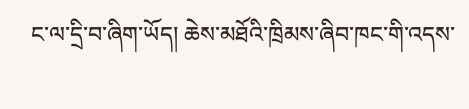ང་ལ་དྲི་བ་ཞིག་ཡོད། ཆེས་མཐོའི་ཁྲིམས་ཞིབ་ཁང་གི་འདས་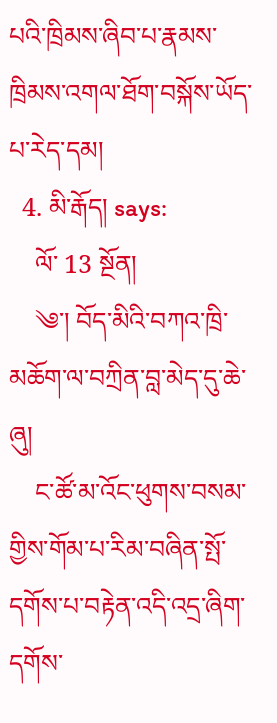པའི་ཁྲིམས་ཞིབ་པ་རྣམས་ཁྲིམས་འགལ་ཐོག་བསྐོས་ཡོད་པ་རེད་དམ།
  4. མི་རྒོད། says:
    ལོ་ 13 སྔོན།
    ༄་། བོད་མིའི་བཀའ་ཁྲི་མཆོག་ལ་བཀྲིན་བླ་མེད་དུ་ཆེ་ཞུ།
    ང་ཚོ་མ་འོང་ཕུགས་བསམ་གྱིས་གོམ་པ་རིམ་བཞིན་སྤོ་དགོས་པ་བརྟེན་འདི་འདྲ་ཞིག་དགོས་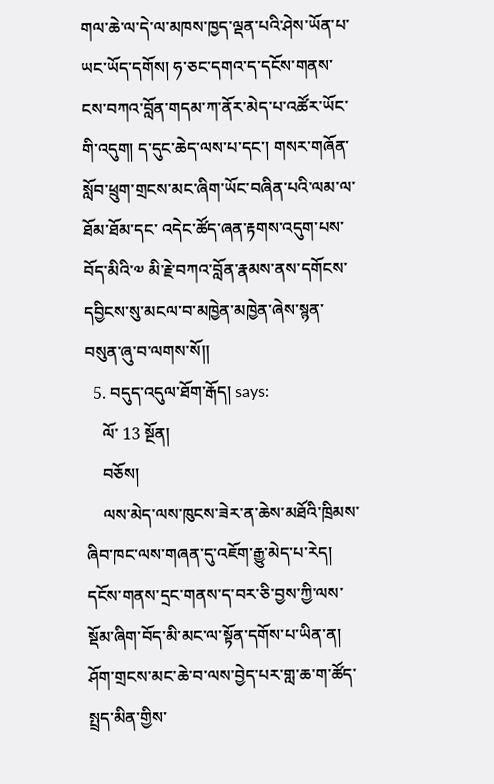གལ་ཆེ་ལ་དེ་ལ་མཁས་ཁྱད་ལྡན་པའི་ཤེས་ཡོན་པ་ཡང་ཡོད་དགོས། ཧ་ཅང་དགའ་ད་དངོས་གནས་ངས་བཀའ་བློན་གདམ་ཀ་ནོར་མེད་པ་འཚོར་ཡོང་གི་འདུག། ད་དུང་ཆེད་ལས་པ་དང་། གསར་གཞོན་སློབ་ཕྲུག་གྲངས་མང་ཞིག་ཡོང་བཞིན་པའི་ལམ་ལ་ཐོམ་ཐོམ་དང་ འདེང་ཚོད་ཞན་རྟགས་འདུག་པས་བོད་མིའི་༧ མི་རྗེ་བཀའ་བློན་རྣམས་ནས་དགོངས་དབྱིངས་སུ་མངལ་བ་མཁྱེན་མཁྱེན་ཞེས་སྙན་བསུན་ཞུ་བ་ལགས་སོ།།
  5. བདུད་འདུལ་ཐོག་རྒོད། says:
    ལོ་ 13 སྔོན།
    བཅོས།
    ལས་མེད་ལས་ཁུངས་ཟེར་ན་ཆེས་མཐོའི་ཁྲིམས་ཞིབ་ཁང་ལས་གཞན་དུ་འཇོག་རྒྱུ་མེད་པ་རེད། དངོས་གནས་དྲང་གནས་ད་བར་ཅི་བྱས་ཀྱི་ལས་སྡོམ་ཞིག་བོད་མི་མང་ལ་སྟོན་དགོས་པ་ཡིན་ན། ཤོག་གྲངས་མང་ཆེ་བ་ལས་བྱེད་པར་གླ་ཆ་ག་ཚོད་སྤྲད་མིན་གྱིས་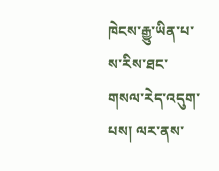ཁེངས་རྒྱུ་ཡིན་པ་ས་རིས་ཐང་གསལ་རེད་འདུག་པས། ལར་ནས་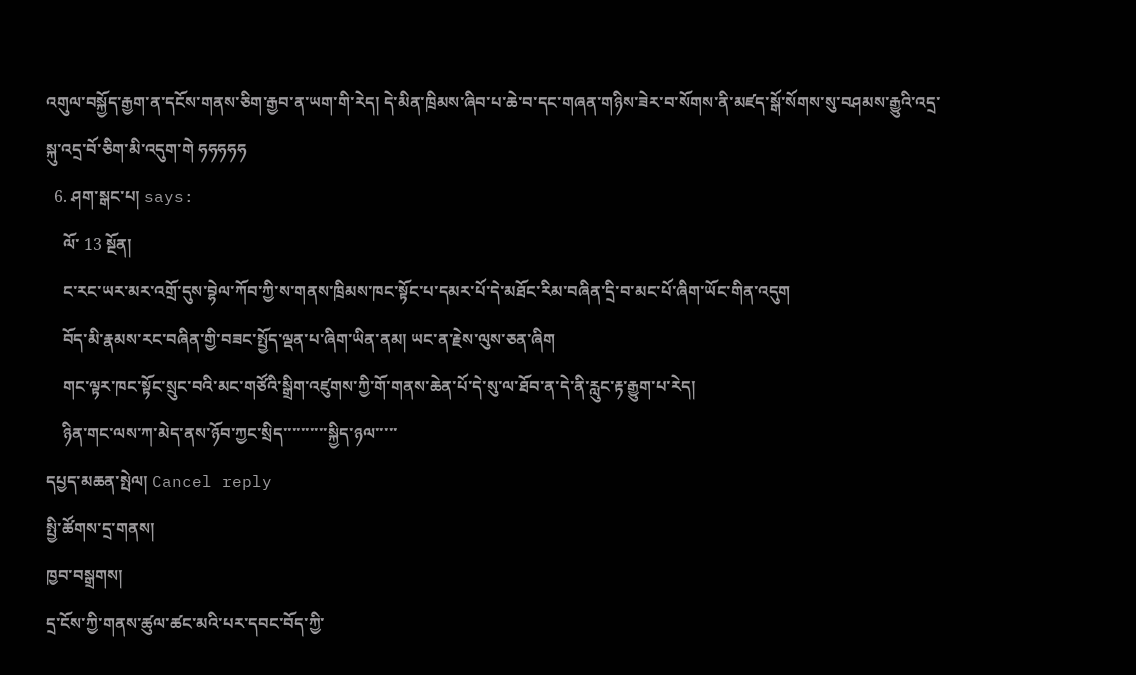འགུལ་བསྐྱོད་རྒྱག་ན་དངོས་གནས་ཅིག་རྒྱབ་ན་ཡག་གི་རེད། དེ་མིན་ཁྲིམས་ཞིབ་པ་ཆེ་བ་དང་གཞན་གཉིས་ཟེར་བ་སོགས་ནི་མཛད་སྒོ་སོགས་སུ་བཤམས་རྒྱུའི་འདྲ་སྐུ་འདྲ་བོ་ཅིག་མི་འདུག་གེ ཧཧཧཧཧ
  6. ཤག་སྒང་པ། says:
    ལོ་ 13 སྔོན།
    ང་རང་ཡར་མར་འགྲོ་དུས་བྷེལ་ཀོབ་ཀྱི་ས་གནས་ཁྲིམས་ཁང་སྟོང་པ་དམར་པོ་དེ་མཐོང་རིམ་བཞིན་དྲི་བ་མང་པོ་ཞིག་ཡོང་གིན་འདུག
    བོད་མི་རྣམས་རང་བཞིན་གྱི་བཟང་སྤྱོད་ལྡན་པ་ཞིག་ཡིན་ནམ། ཡང་ན་རྗེས་ལུས་ཅན་ཞིག
    གང་ལྟར་ཁང་སྟོང་སྲུང་བའི་མང་གཙོའི་སྒྲིག་འཛུགས་ཀྱི་གོ་གནས་ཆེན་པོ་དེ་སུ་ལ་ཐོབ་ན་དེ་ནི་རླུང་རྟ་རྒྱུག་པ་རེད།
    ཉིན་གང་ལས་ཀ་མེད་ནས་ཉོབ་ཀྱང་སྲིད་་་་་་་་་་སྐྱིད་ཉལ་་་་་
དཔྱད་མཆན་སྤེལ། Cancel reply
སྤྱི་ཚོགས་དྲ་གནས།
ཁྱབ་བསྒྲགས།
དྲ་ངོས་ཀྱི་གནས་ཚུལ་ཚང་མའི་པར་དབང་བོད་ཀྱི་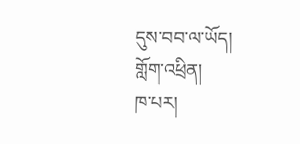དུས་བབ་ལ་ཡོད།
གློག་འཕྲིན།
ཁ་པར།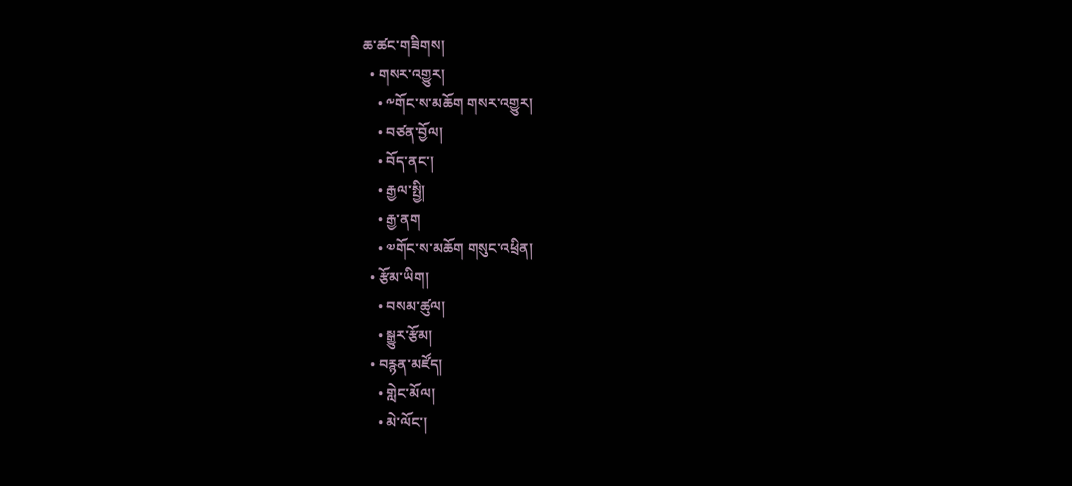ཆ་ཚང་གཟིགས།
  • གསར་འགྱུར།
    • ༸གོང་ས་མཆོག གསར་འགྱུར།
    • བཙན་བྱོལ།
    • བོད་ནང་།
    • རྒྱལ་སྤྱི།
    • རྒྱ་ནག
    • ༧གོང་ས་མཆོག གསུང་འཕྲིན།
  • རྩོམ་ཡིག།
    • བསམ་ཚུལ།
    • སྒྱུར་རྩོམ།
  • བརྙན་མཛོད།
    • གླེང་མོལ།
    • མེ་ལོང་།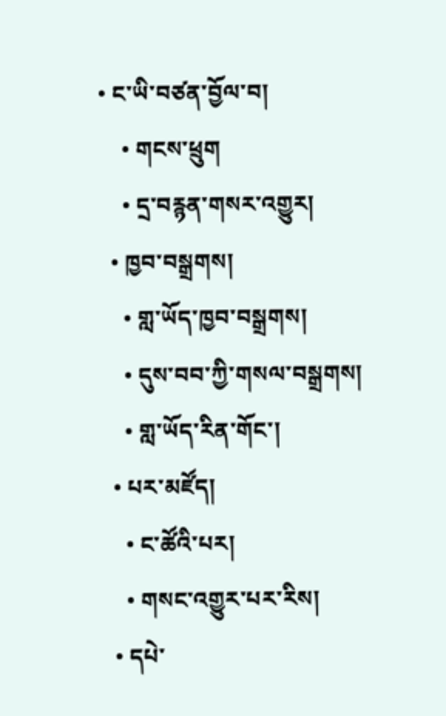• ང་ཡི་བཙན་བྱོལ་བ།
    • གངས་ཕྲུག
    • དྲ་བརྙན་གསར་འགྱུར།
  • ཁྱབ་བསྒྲགས།
    • གླ་ཡོད་ཁྱབ་བསྒྲགས།
    • དུས་བབ་ཀྱི་གསལ་བསྒྲགས།
    • གླ་ཡོད་རིན་གོང་།
  • པར་མཛོད།
    • ང་ཚོའི་པར།
    • གསང་འགྱུར་པར་རིས།
  • དཔེ་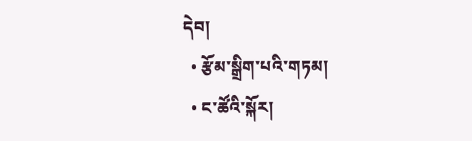དེབ།
  • རྩོམ་སྒྲིག་པའི་གཏམ།
  • ང་ཚོའི་སྐོར།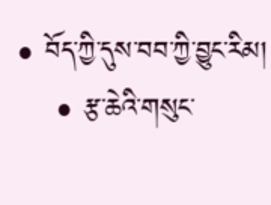• བོད་ཀྱི་དུས་བབ་ཀྱི་བྱུང་རིམ།
    • རྩ་ཆེའི་གསུང་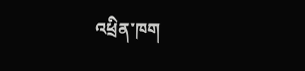འཕྲིན་ཁག